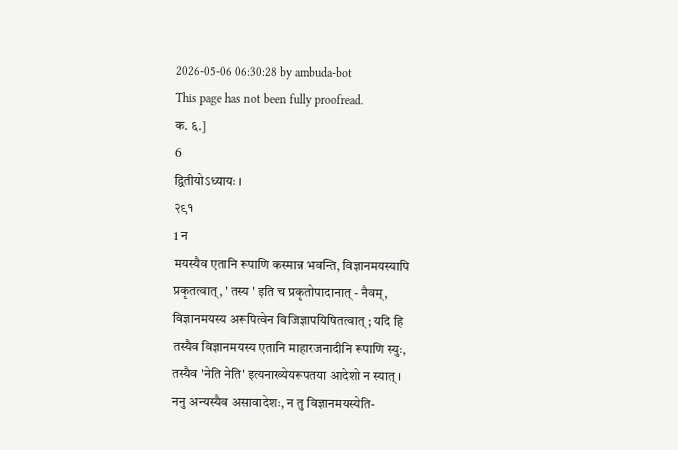2026-05-06 06:30:28 by ambuda-bot
This page has not been fully proofread.
क. ६.]
6
द्वितीयोऽध्यायः ।
२९१
1 न
मयस्यैव एतानि रूपाणि कस्मान्न भवन्ति, विज्ञानमयस्यापि
प्रकृतत्वात्, ' तस्य ' इति च प्रकृतोपादानात् - नैवम्,
विज्ञानमयस्य अरूपित्वेन विजिज्ञापयिषितत्वात् ; यदि हि
तस्यैव विज्ञानमयस्य एतानि माहारजनादीनि रूपाणि स्युः,
तस्यैव 'नेति नेति' इत्यनाख्येयरूपतया आदेशो न स्यात् ।
ननु अन्यस्यैव असावादेशः, न तु विज्ञानमयस्येति-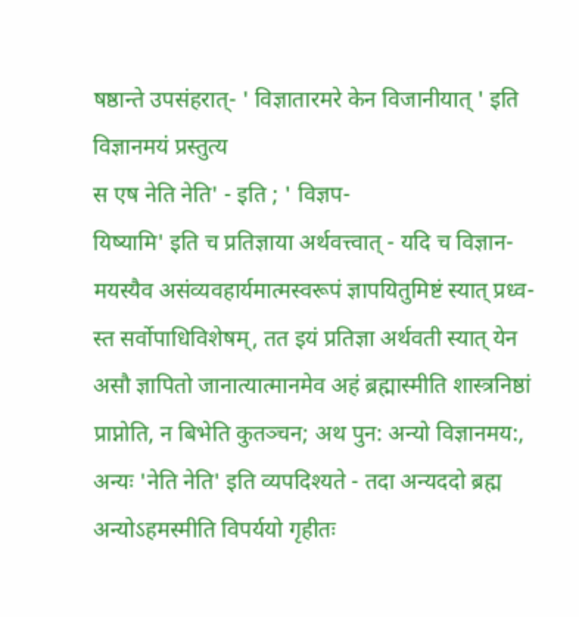षष्ठान्ते उपसंहरात्- ' विज्ञातारमरे केन विजानीयात् ' इति
विज्ञानमयं प्रस्तुत्य
स एष नेति नेति' - इति ; ' विज्ञप-
यिष्यामि' इति च प्रतिज्ञाया अर्थवत्त्वात् - यदि च विज्ञान-
मयस्यैव असंव्यवहार्यमात्मस्वरूपं ज्ञापयितुमिष्टं स्यात् प्रध्व-
स्त सर्वोपाधिविशेषम्, तत इयं प्रतिज्ञा अर्थवती स्यात् येन
असौ ज्ञापितो जानात्यात्मानमेव अहं ब्रह्मास्मीति शास्त्रनिष्ठां
प्राप्नोति, न बिभेति कुतञ्चन; अथ पुन: अन्यो विज्ञानमय:,
अन्यः 'नेति नेति' इति व्यपदिश्यते - तदा अन्यददो ब्रह्म
अन्योऽहमस्मीति विपर्ययो गृहीतः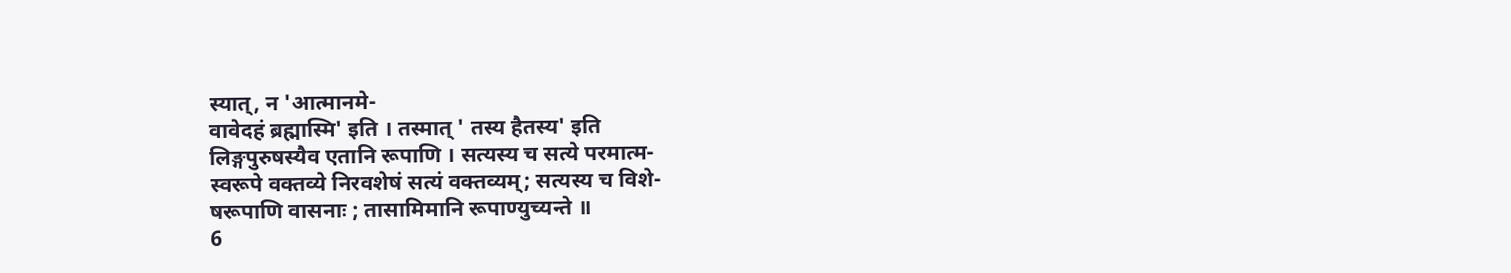स्यात्, न 'आत्मानमे-
वावेदहं ब्रह्मास्मि' इति । तस्मात् ' तस्य हैतस्य' इति
लिङ्गपुरुषस्यैव एतानि रूपाणि । सत्यस्य च सत्ये परमात्म-
स्वरूपे वक्तव्ये निरवशेषं सत्यं वक्तव्यम्; सत्यस्य च विशे-
षरूपाणि वासनाः ; तासामिमानि रूपाण्युच्यन्ते ॥
6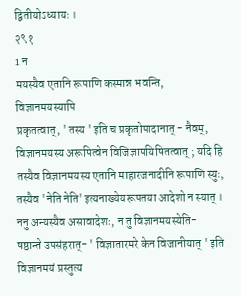द्वितीयोऽध्यायः ।
२९१
1 न
मयस्यैव एतानि रूपाणि कस्मान्न भवन्ति, विज्ञानमयस्यापि
प्रकृतत्वात्, ' तस्य ' इति च प्रकृतोपादानात् - नैवम्,
विज्ञानमयस्य अरूपित्वेन विजिज्ञापयिषितत्वात् ; यदि हि
तस्यैव विज्ञानमयस्य एतानि माहारजनादीनि रूपाणि स्युः,
तस्यैव 'नेति नेति' इत्यनाख्येयरूपतया आदेशो न स्यात् ।
ननु अन्यस्यैव असावादेशः, न तु विज्ञानमयस्येति-
षष्ठान्ते उपसंहरात्- ' विज्ञातारमरे केन विजानीयात् ' इति
विज्ञानमयं प्रस्तुत्य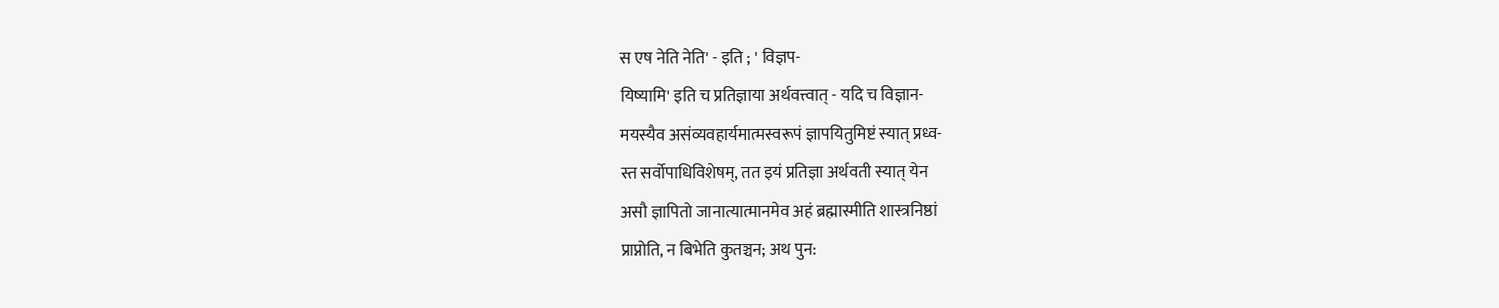स एष नेति नेति' - इति ; ' विज्ञप-
यिष्यामि' इति च प्रतिज्ञाया अर्थवत्त्वात् - यदि च विज्ञान-
मयस्यैव असंव्यवहार्यमात्मस्वरूपं ज्ञापयितुमिष्टं स्यात् प्रध्व-
स्त सर्वोपाधिविशेषम्, तत इयं प्रतिज्ञा अर्थवती स्यात् येन
असौ ज्ञापितो जानात्यात्मानमेव अहं ब्रह्मास्मीति शास्त्रनिष्ठां
प्राप्नोति, न बिभेति कुतञ्चन; अथ पुन: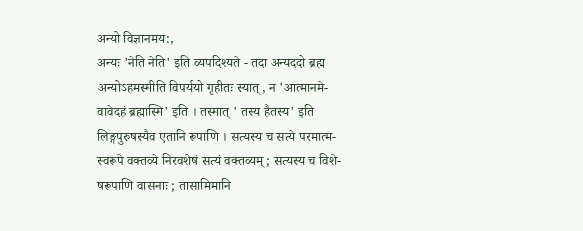अन्यो विज्ञानमय:,
अन्यः 'नेति नेति' इति व्यपदिश्यते - तदा अन्यददो ब्रह्म
अन्योऽहमस्मीति विपर्ययो गृहीतः स्यात्, न 'आत्मानमे-
वावेदहं ब्रह्मास्मि' इति । तस्मात् ' तस्य हैतस्य' इति
लिङ्गपुरुषस्यैव एतानि रूपाणि । सत्यस्य च सत्ये परमात्म-
स्वरूपे वक्तव्ये निरवशेषं सत्यं वक्तव्यम्; सत्यस्य च विशे-
षरूपाणि वासनाः ; तासामिमानि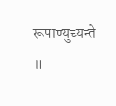रूपाण्युच्यन्ते ॥